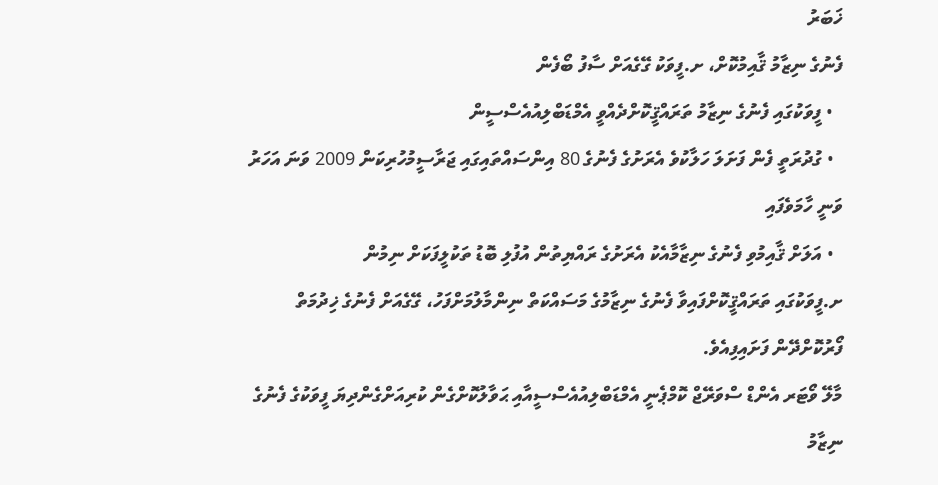ޚަބަރު
ފެނުގެ ނިޒާމު ޤާއިމުކޮށް، ށ.ފީވަކު ގޭގެއަށް ސާފު ބޯފެން
  • ފީވަކުގައި ފެނުގެ ނިޒާމު ތަރައްޤީކޮށްދެއްވީ އެމްޑަބްލިއުއެސްސީން
  • ގުދުރަތީ ފެން ފަށަލަ ހަލާކުވެ އެރަށުގެ ފެނުގެ 80 އިންސައްތައިގައި ޖަރާސީމުހުރިކަން 2009 ވަނަ އަހަރު ވަނީ ހާމަވެފައި
  • އަލަށް ޤާއިމުވި ފެނުގެ ނިޒާމާއެކު އެރަށުގެ ރައްޔިތުން އުފުލި ބޮޑު ތަކުލީފަކަށް ނިމުން
ށ.ފީވަކުގައި ތަރައްޤީކޮށްފައިވާ ފެނުގެ ނިޒާމުގެ މަސައްކަތް ނިންމާލުމަށްފަހު، ގޭގެއަށް ފެނުގެ ޚިދުމަތް ފޯރުކޮށްދޭން ފަށައިފިއެވެ.
މާލޭ ވޯޓަރ އެންޑް ސްވަރޭޖް ކޮމްޕެނީ އެމްޑަބްލިއުއެސްސީއާއި ޙަވާލުކޮށްގެން ކުރިއަށްގެންދިޔަ ފީވަކުގެ ފެނުގެ ނިޒާމު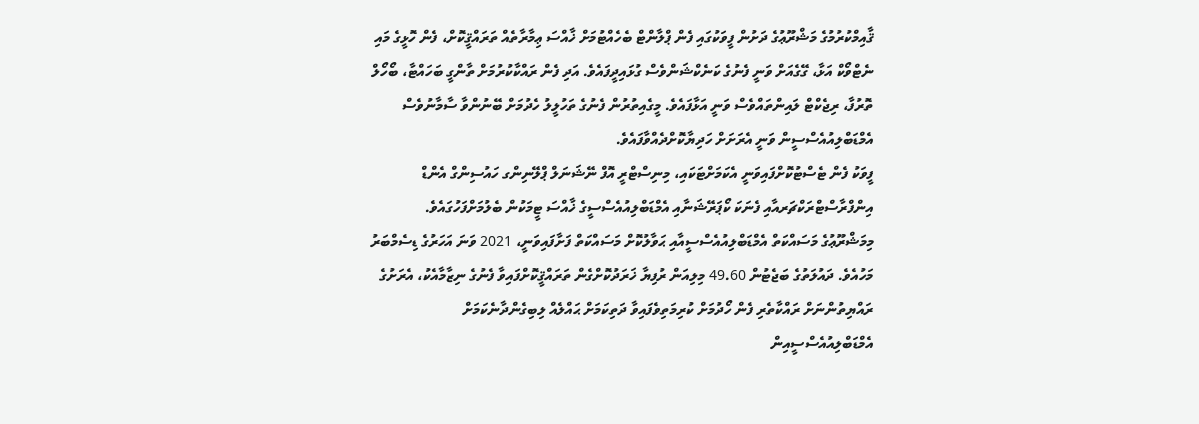ޤާއިމްކުރުމުގެ މަޝްރޫޢުގެ ދަށުން ފީވަކުގައި ފެން ޕްލާންޓް ބެހެއްޓުމަށް ޚާއްސަ ޢިމާރާތެއް ތަރައްޤީކޮށް، ފެން ހޮޅީގެ މައި ނެޓްވޯކް އަޅާ، ގޭގެއަށް ވަނީ ފެނުގެ ކަނެކްޝަންވެސް ގުޅައިދީފައެވެ. އަދި ފެން ރައްކާކުރުމަށް ތާންގީ ބަހައްޓާ، ބޯހޯލް ތޮރުފާ، ރިޖެކްޓް ލައިންތައްވެސް ވަނީ އަޅާފައެވެ. މީގެއިތުރުން ފެނުގެ ތަހުލީލު ހެދުމަށް ބޭނުންވާ ސާމާނުވެސް އެމްޑަބްލިއުއެސްސީން ވަނީ އެރަށަށް ހަދިޔާކޮށްދެއްވާފައެވެ.
ފީވަކު ފެން ޓެސްޓުކޮށްފައިވަނީ އެކަމަށްޓަކައި، މިނިސްޓްރީ އޮފް ނޭޝަނަލް ޕްލޭނިންގ ހައުސިންގް އެންޑް އިންފްރާސްޓްރަކްޗަރއާއި ފެނަކަ ކޯޕަރޭޝަނާއި އެމްޑަބްލިއުއެސްސީގެ ޚާއްސަ ޓީމަކުން ބެލުމަށްފަހުގައެވެ.
މިމަޝްރޫޢުގެ މަސައްކަތް އެމްޑަބްލިއުއެސްސީއާއި ޙަވާލުކޮށް މަސައްކަތް ފަށާފައިވަނީ، 2021 ވަނަ އަހަރުގެ ޑިސެމްބަރު މަހުއެވެ. ދައުލަތުގެ ބަޖެޓުން 49.60 މިލިއަން ރުފިޔާ ޚަރަދުކޮށްގެން ތަރައްޤީކޮށްފައިވާ ފެނުގެ ނިޒާމާއެކު، އެރަށުގެ ރައްޔިތުންނަށް ރައްކާތެރި ފެން ހޯދުމަށް ކުރިމަތިވެފައިވާ ދަތިކަމަށް ޙައްލެއް ލިބިގެންދާނެކަމަށް އެމްޑަބްލިއުއެސްސީއިން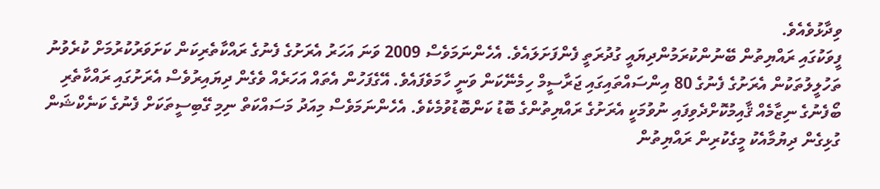ވިދާޅުވެއެވެ.
ފީވަކުގައި ރައްޔިތުން ބޭނުންކުރަމުންދިޔައީ ގުދުރަތީ ފެންފަށަލައެވެ. އެހެންނަމަވެސް 2009 ވަނަ އަހަރު އެރަށުގެ ފެނުގެ ރައްކާތެރިކަން ކަށަވަރުކުރުމަށް ކުރެވުނު ތަހުލީލުތަކުން އެރަށުގެ ފެނުގެ 80 އިންސައްތައިގައި ޖަރާސީމް ހިމެނޭކަން ވަނީ ހާމަވެފައެވެ. އޭގެފަހުން އެތައް އަހަރެއް ވެގެން ދިޔައިރުވެސް އެރަށުގައި ރައްކާތެރި ބޯފެނުގެ ނިޒާމެއް ޤާއިމުކޮށްދެވިފައި ނުވުމަކީ އެރަށުގެ ރައްޔިތުންގެ ބޮޑު ކަންބޮޑުވުމެކެވެ. އެހެންނަމަވެސް މިއަދު މަސައްކަތް ނިމި ގޭބިސީތަކަށް ފެނުގެ ކަނެކްޝަން ގުޅިގެން ދިޔުމާއެކު މީގެކުރިން ރައްޔިތުން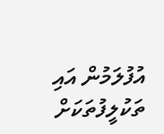އުފުލަމުން އައި ތަކުލީފުތަކަށް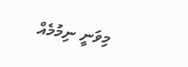މިވަނީ ނިމުމެއް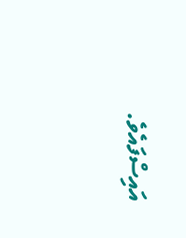އައިސްފައެވެ.